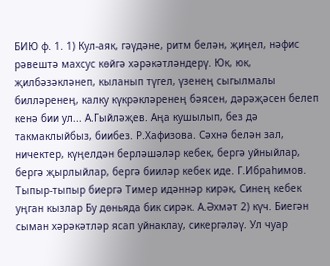БИЮ ф. 1. 1) Кул-аяк, гәүдәне, ритм белән, җиңел, нәфис рәвештә махсус көйгә хәрәкәтләндерү. Юк, юк, җилбәзәкләнеп, кыланып түгел, үзенең сыгылмалы билләренең, калку күкрәкләренең бәясен, дәрәҗәсен белеп кенә бии ул... А.Гыйләҗев. Аңа кушылып, без дә такмаклыйбыз, биибез. Р.Хафизова. Сәхнә белән зал, ничектер, күңелдән берләшәләр кебек, бергә уйныйлар, бергә җырлыйлар, бергә бииләр кебек иде. Г.Ибраһимов. Тыпыр-тыпыр биергә Тимер идәннәр кирәк, Синең кебек уңган кызлар Бу дөньяда бик сирәк. А.Әхмәт 2) күч. Биегән сыман хәрәкәтләр ясап уйнаклау, сикергәләү. Ул чуар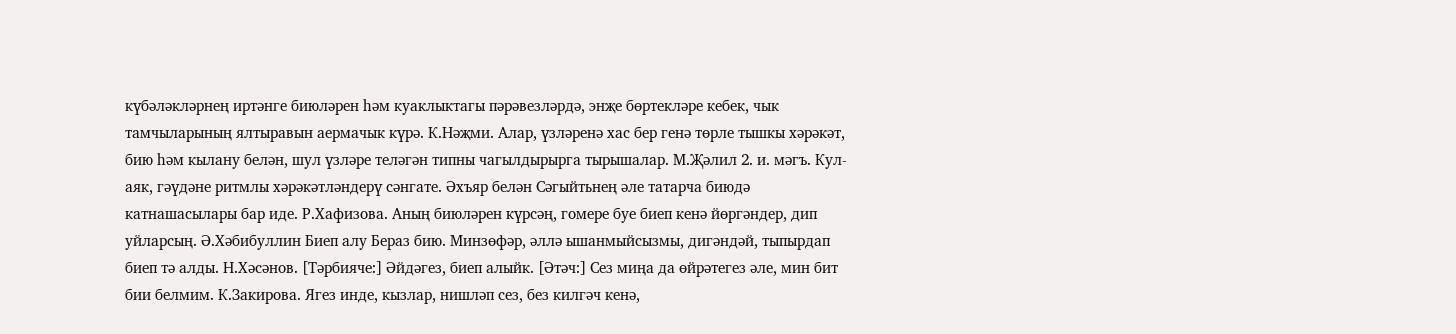күбәләкләрнең иртәнге биюләрен һәм куаклыктагы пәрәвезләрдә, энҗе бөртекләре кебек, чык тамчыларының ялтыравын аермачык күрә. К.Нәҗми. Алар, үзләренә хас бер генә төрле тышкы хәрәкәт, бию һәм кылану белән, шул үзләре теләгән типны чагылдырырга тырышалар. М.Җәлил 2. и. мәгъ. Кул-аяк, гәүдәне ритмлы хәрәкәтләндерү сәнгате. Әхъяр белән Сәгыйтьнең әле татарча биюдә катнашасылары бар иде. Р.Хафизова. Аның биюләрен күрсәң, гомере буе биеп кенә йөргәндер, дип уйларсың. Ә.Хәбибуллин Биеп алу Бераз бию. Минзөфәр, әллә ышанмыйсызмы, дигәндәй, тыпырдап биеп тә алды. Н.Хәсәнов. [Тәрбияче:] Әйдәгез, биеп алыйк. [Әтәч:] Сез миңа да өйрәтегез әле, мин бит бии белмим. К.Закирова. Ягез инде, кызлар, нишләп сез, без килгәч кенә,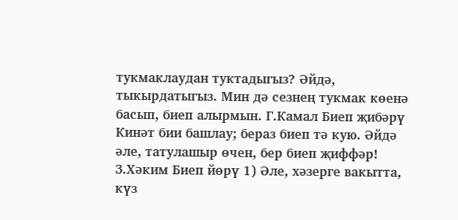тукмаклаудан туктадыгыз? Әйдә, тыкырдатыгыз. Мин дә сезнең тукмак көенә басып, биеп алырмын. Г.Камал Биеп җибәрү Кинәт бии башлау; бераз биеп тә кую. Әйдә әле, татулашыр өчен, бер биеп җиффәр! З.Хәким Биеп йөрү 1) Әле, хәзерге вакытта, күз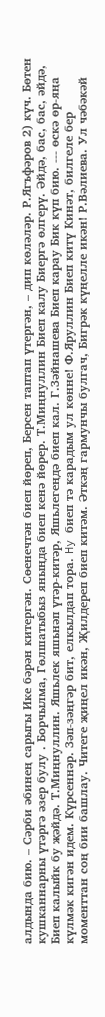алдында бию. – Сәрби әбинең сарыгы Ике бәрән китергән. Сөенечтән биеп йөреп, Берсен таптап үтергән, – дип көләләр. Р.Ягъфәров 2) күч. Бөтен кушканнарны үтәргә әзер булу . Борчылма, Гөлшатыбыз яныңда биеп кенә йөрер. Т.Миңнуллин Биеп калу Биергә өлгерү. Әйдә, бас, бас, әйдә, Биеп калыйк бу җәйдә. Т.Миңнуллин. Яшьлек яшьнәп үтәр-китәр, Яшьлегеңдә биеп кал. Г.Зәйнашева Биеп карау Бик күп бию. --- өскә өр-яңа күлмәк кигән идем. Күрсеннәр. Зәп-зәңгәр бит, елкылдап тора. Hy биеп тә карадым ул көнне! Ф.Яруллин Биеп китү Кинәт, билгеле бер моменттан соң бии башлау. Читеге җиңел икән, Җилдереп биеп китәм. Әткәң гармунчы булгач, Бигрәк күңелле икән! Р.Вәлиева. Ул чәбәкәй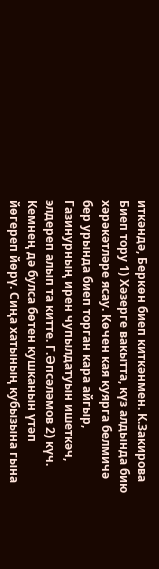иткәндә, Беркөн биеп киткәнмен. К.Закирова Биеп тору 1) Хәзерге вакытта, күз алдында бию хәрәкәтләре ясау. Көчен кая куярга белмичә бер урында биеп торган кара айгыр, Газинурның ирен чупылдатуын ишеткәч, элдереп алып та китте. Г.Әпсәләмов 2) күч. Кемнең дә булса бөтен кушканын үтәп йөгереп йөрү. Сиңа хатының кубызына гына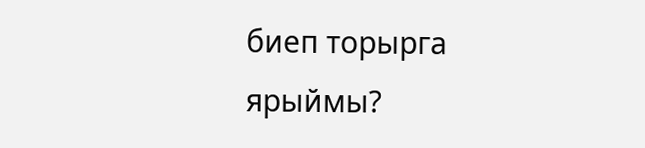биеп торырга ярыймы?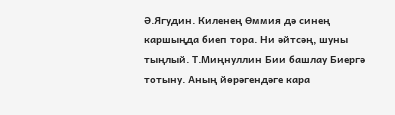Ә.Ягудин. Киленең Өммия дә синең каршыңда биеп тора. Ни әйтсәң, шуны тыңлый. Т.Миңнуллин Бии башлау Биергә тотыну. Аның йөрәгендәге кара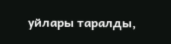уйлары таралды,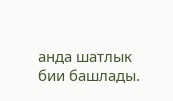анда шатлык бии башлады.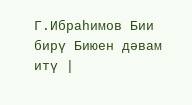Г.Ибраһимов Бии бирү Биюен дәвам итү |